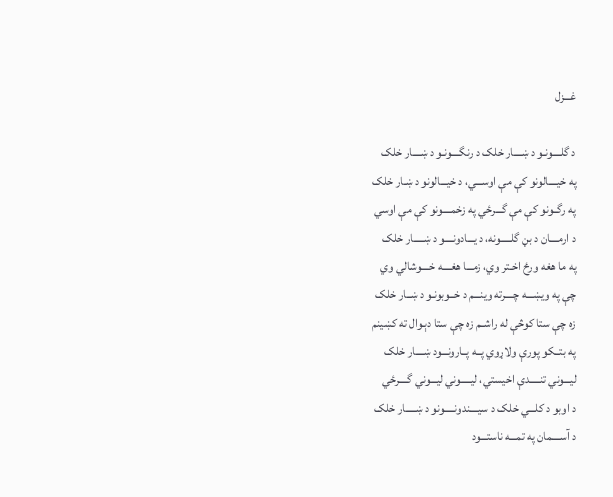غـــزل

د گلــــونـو د ښــــار خلک د رنگــــونـو د ښــــار خلک
په خيــــالونو کې مې اوســـي، د خيـــالونو د ښـار خلک
په رگــونو کې مې گـــرځي په زخمــــونو کې مې اوسي
د ارمــــان د بڼ گلـــــونه، د يـــادونــــو د ښـــــار خلک
په ما هغه ورځ اخـتر وي، زمـــا هغــــه خــــوشالي وي
چې په ويښـــه چــــرته وينـــم د خــوبونـو د ښــار خلک
زه چې ستا کوڅې له راشــم زه چې ستا دېـوال ته کښینم
په بتــکو پورې ولاړوي پــه پــارونـــود ښــــار خلک
لیـــوني تنـــــدې اخيستي، ليـــــوني لیـــوني گــــرځي
د اوبو د کلـــي خلک د سيــــندونـــــونو د ښـــــار خلک
د آســــمان په تمـــه ناستـــود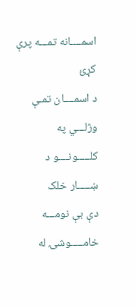اسمــــانه تمـــه پرې کړئ
د اسمــــان تمـې وژلـــي په کلـــــونــــو د ښـــــار خلک
دې بې نومـــه خامـــــوشۍ له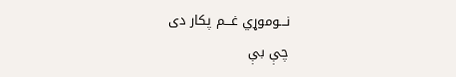نـــوموړي غـــم پکار دى
چې بې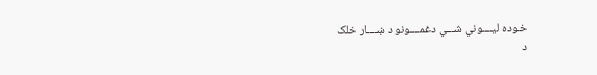خـوده لیــــوني شـــي دغمــــونو د ښــــار خلک
د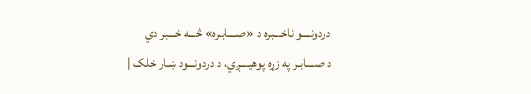دردونــــو ناخـــبره د «صــــابـره» څـــه خـــبر دي
د صــــابـر په زړه پوهیــــږي، د دردونـــود ښـار خلک |